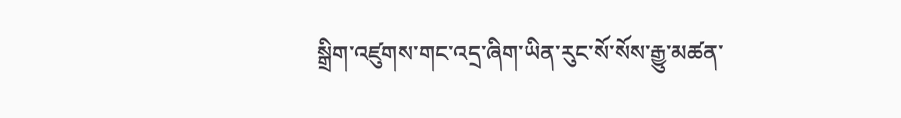སྒྲིག་འཛུགས་གང་འདྲ་ཞིག་ཡིན་རུང་སོ་སོས་རྒྱུ་མཚན་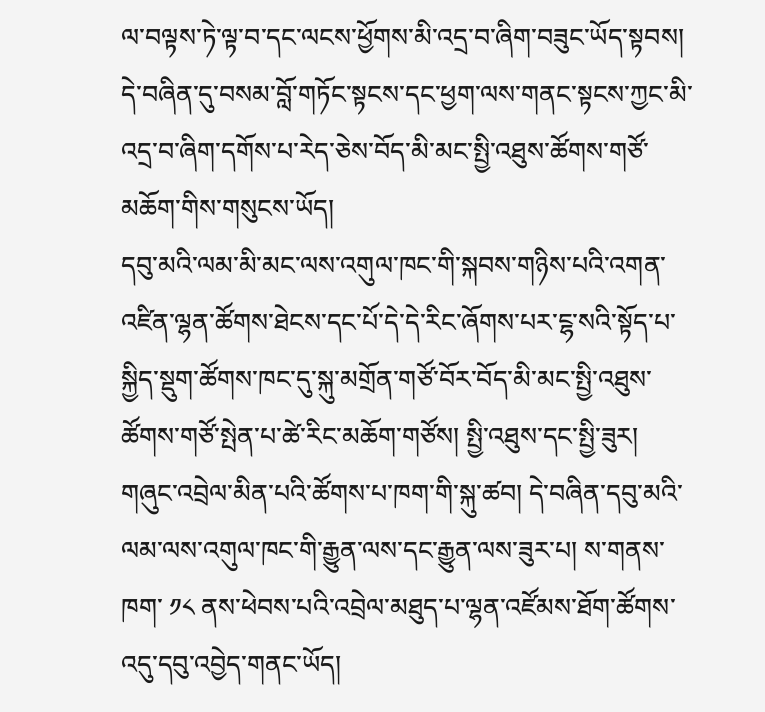ལ་བལྟས་ཏེ་ལྟ་བ་དང་ལངས་ཕྱོགས་མི་འདྲ་བ་ཞིག་བཟུང་ཡོད་སྟབས། དེ་བཞིན་དུ་བསམ་བློ་གཏོང་སྟངས་དང་ཕྱག་ལས་གནང་སྟངས་ཀྱང་མི་འདྲ་བ་ཞིག་དགོས་པ་རེད་ཅེས་བོད་མི་མང་སྤྱི་འཐུས་ཚོགས་གཙོ་མཆོག་གིས་གསུངས་ཡོད།
དབུ་མའི་ལམ་མི་མང་ལས་འགུལ་ཁང་གི་སྐབས་གཉིས་པའི་འགན་འཛིན་ལྷན་ཚོགས་ཐེངས་དང་པོ་དེ་དེ་རིང་ཞོགས་པར་ངྷ་སའི་སྟོད་པ་སྐྱིད་སྡུག་ཚོགས་ཁང་དུ་སྐུ་མགྲོན་གཙོ་བོར་བོད་མི་མང་སྤྱི་འཐུས་ཚོགས་གཙོ་སྤེན་པ་ཚེ་རིང་མཆོག་གཙོས། སྤྱི་འཐུས་དང་སྤྱི་ཟུར། གཞུང་འབྲེལ་མིན་པའི་ཚོགས་པ་ཁག་གི་སྐུ་ཚབ། དེ་བཞིན་དབུ་མའི་ལམ་ལས་འགུལ་ཁང་གི་རྒྱུན་ལས་དང་རྒྱུན་ལས་ཟུར་པ། ས་གནས་ཁག་ ༡༨ ནས་ཕེབས་པའི་འབྲེལ་མཐུད་པ་ལྷན་འཛོམས་ཐོག་ཚོགས་འདུ་དབུ་འབྱེད་གནང་ཡོད།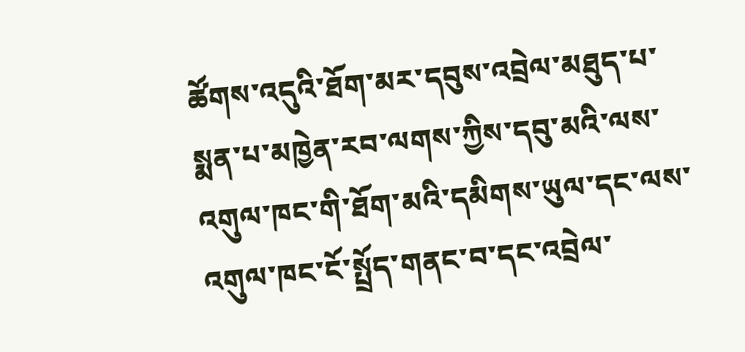ཚོགས་འདུའི་ཐོག་མར་དབུས་འབྲེལ་མཐུད་པ་སྨན་པ་མཁྱེན་རབ་ལགས་ཀྱིས་དབུ་མའི་ལས་འགུལ་ཁང་གི་ཐོག་མའི་དམིགས་ཡུལ་དང་ལས་འགུལ་ཁང་ངོ་སྤྲོད་གནང་བ་དང་འབྲེལ་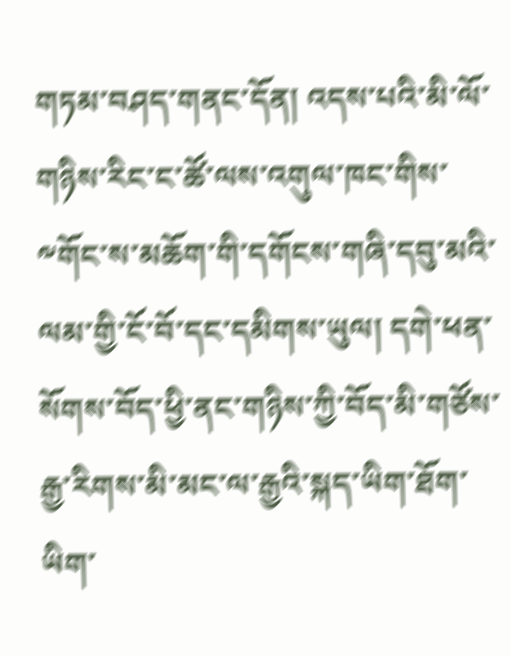གཏམ་བཤད་གནང་དོན། འདས་པའི་མི་ལོ་གཉིས་རིང་ང་ཚོ་ལས་འགུལ་ཁང་གིས་༸གོང་ས་མཆོག་གི་དགོངས་གཞི་དབུ་མའི་ལམ་གྱི་ངོ་བོ་དང་དམིགས་ཡུལ། དགེ་ཕན་སོགས་བོད་ཕྱི་ནང་གཉིས་ཀྱི་བོད་མི་གཙོས་རྒྱ་རིགས་མི་མང་ལ་རྒྱའི་སྐད་ཡིག་ཐོག་ཡིག་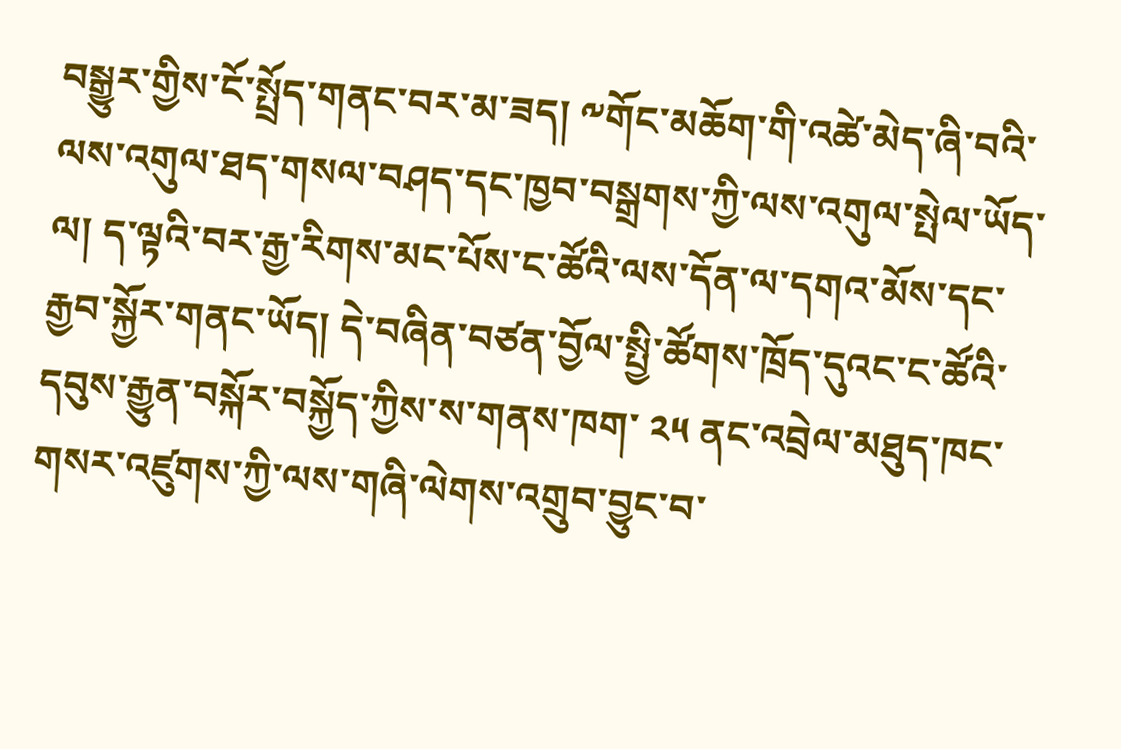བསྒྱུར་གྱིས་ངོ་སྤྲོད་གནང་བར་མ་ཟད། ༸གོང་མཆོག་གི་འཚེ་མེད་ཞི་བའི་ལས་འགུལ་ཐད་གསལ་བཤད་དང་ཁྱབ་བསྒྲགས་ཀྱི་ལས་འགུལ་སྤེལ་ཡོད་ལ། ད་ལྟའི་བར་རྒྱ་རིགས་མང་པོས་ང་ཚོའི་ལས་དོན་ལ་དགའ་མོས་དང་རྒྱབ་སྐྱོར་གནང་ཡོད། དེ་བཞིན་བཙན་བྱོལ་སྤྱི་ཚོགས་ཁྲོད་དུའང་ང་ཚོའི་དབུས་རྒྱུན་བསྐོར་བསྐྱོད་ཀྱིས་ས་གནས་ཁག་ ༢༥ ནང་འབྲེལ་མཐུད་ཁང་གསར་འཛུགས་ཀྱི་ལས་གཞི་ལེགས་འགྲུབ་བྱུང་བ་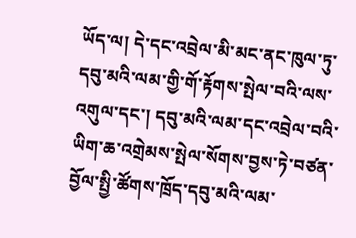ཡོད་ལ། དེ་དང་འབྲེལ་མི་མང་ནང་ཁུལ་ཏུ་དབུ་མའི་ལམ་གྱི་གོ་རྟོགས་སྤེལ་བའི་ལས་འགུལ་དང་། དབུ་མའི་ལམ་དང་འབྲེལ་བའི་ཡིག་ཆ་འགྲེམས་སྤེལ་སོགས་བྱས་ཏེ་བཙན་བྱོལ་སྤྱི་ཚོགས་ཁྲོད་དབུ་མའི་ལམ་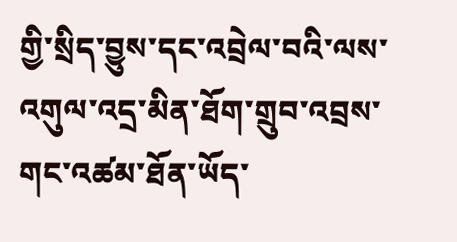གྱི་སྲིད་བྱུས་དང་འབྲེལ་བའི་ལས་འགུལ་འདྲ་མིན་ཐོག་གྲུབ་འབྲས་གང་འཚམ་ཐོན་ཡོད་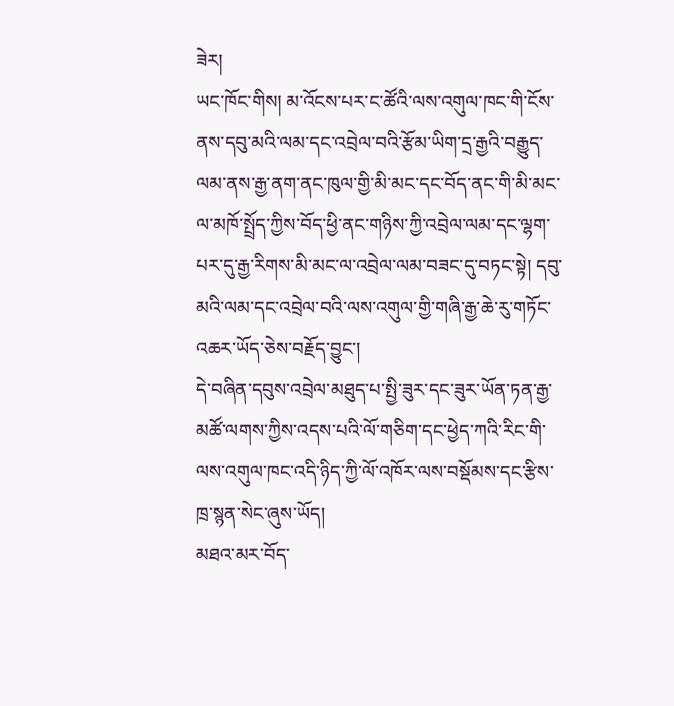ཟེར།
ཡང་ཁོང་གིས། མ་འོངས་པར་ང་ཚོའི་ལས་འགུལ་ཁང་གི་ངོས་ནས་དབུ་མའི་ལམ་དང་འབྲེལ་བའི་རྩོམ་ཡིག་དྲ་རྒྱའི་བརྒྱུད་ལམ་ནས་རྒྱ་ནག་ནང་ཁུལ་གྱི་མི་མང་དང་བོད་ནང་གི་མི་མང་ལ་མཁོ་སྤྲོད་ཀྱིས་བོད་ཕྱི་ནང་གཉིས་ཀྱི་འབྲེལ་ལམ་དང་ལྷག་པར་དུ་རྒྱ་རིགས་མི་མང་ལ་འབྲེལ་ལམ་བཟང་དུ་བཏང་སྟེ། དབུ་མའི་ལམ་དང་འབྲེལ་བའི་ལས་འགུལ་གྱི་གཞི་རྒྱ་ཆེ་རུ་གཏོང་འཆར་ཡོད་ཅེས་བརྗོད་བྱུང་།
དེ་བཞིན་དབུས་འབྲེལ་མཐུད་པ་སྤྱི་ཟུར་དང་ཟུར་ཡོན་ཏན་རྒྱ་མཚོ་ལགས་ཀྱིས་འདས་པའི་ལོ་གཅིག་དང་ཕྱེད་ཀའི་རིང་གི་ལས་འགུལ་ཁང་འདི་ཉིད་ཀྱི་ལོ་འཁོར་ལས་བསྡོམས་དང་རྩིས་ཁྲ་སྙན་སེང་ཞུས་ཡོད།
མཐའ་མར་བོད་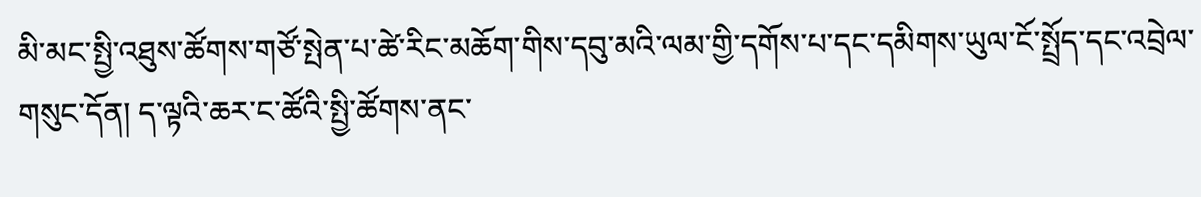མི་མང་སྤྱི་འཐུས་ཚོགས་གཙོ་སྤེན་པ་ཚེ་རིང་མཆོག་གིས་དབུ་མའི་ལམ་གྱི་དགོས་པ་དང་དམིགས་ཡུལ་ངོ་སྤྲོད་དང་འབྲེལ་གསུང་དོན། ད་ལྟའི་ཆར་ང་ཚོའི་སྤྱི་ཚོགས་ནང་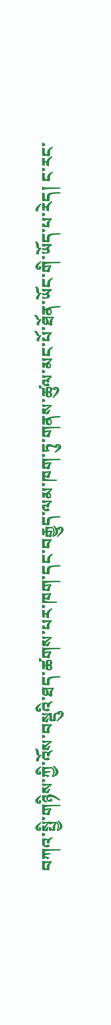བཀའ་སྤྱི་གཉིས་ཀྱི་འོས་བསྡུའི་ཐད་ཚགས་པར་ཁག་དང་བརྒྱུད་ལམ་ཁག་ཏུ་གནས་ཚུལ་མང་པོ་ཐོན་ཡོང་གི་ཡོད་པ་རེད། ང་རང་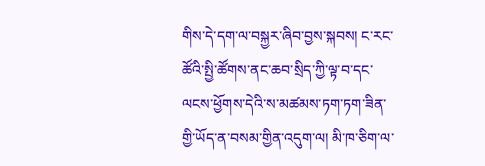གིས་དེ་དག་ལ་བསྐྱར་ཞིབ་བྱས་སྐབས། ང་རང་ཚོའི་སྤྱི་ཚོགས་ནང་ཆབ་སྲིད་ཀྱི་ལྟ་བ་དང་ལངས་ཕྱོགས་དེའི་ས་མཚམས་ཏག་ཏག་ཟིན་གྱི་ཡོད་ན་བསམ་གྱིན་འདུག་ལ། མི་ཁ་ཅིག་ལ་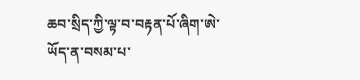ཆབ་སྲིད་ཀྱི་ལྟ་བ་བརྟན་པོ་ཞིག་ཨེ་ཡོད་ན་བསམ་པ་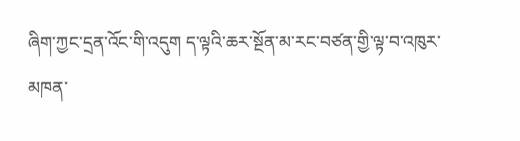ཞིག་ཀྱང་དྲན་འོང་གི་འདུག ད་ལྟའི་ཆར་སྔོན་མ་རང་བཙན་གྱི་ལྟ་བ་འཁུར་མཁན་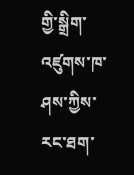གྱི་སྒྲིག་འཛུགས་ཁ་ཤས་ཀྱིས་རང་ཐག་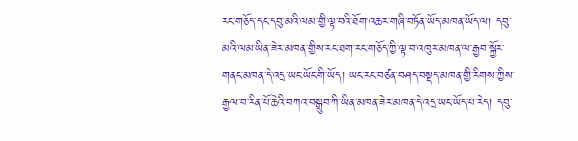རང་གཅོད་དང་དབུ་མའི་ལམ་གྱི་ལྟ་བའི་ཐོག་འཆར་གཞི་བཏོན་ཡོད་མཁན་ཡོད་ལ། དབུ་མའི་ལམ་ཡིན་ཟེར་མཁན་གྱིས་རང་ཐག་རང་གཅོད་ཀྱི་ལྟ་བ་འཁུར་མཁན་ལ་རྒྱབ་སྐྱོར་གནང་མཁན་དེ་འདྲ་ཡང་ཡོང་གི་ཡོད། ཡང་རང་བཙན་བཤད་བསྡད་མཁན་གྱི་རིགས་ཀྱིས་རྒྱལ་བ་རིན་པོ་ཆེའི་བཀའ་བསྒྲུབ་ཀི་ཡིན་མཁན་ཟེར་མཁན་དེ་འདྲ་ཡང་ཡོད་པ་རེད། དབུ་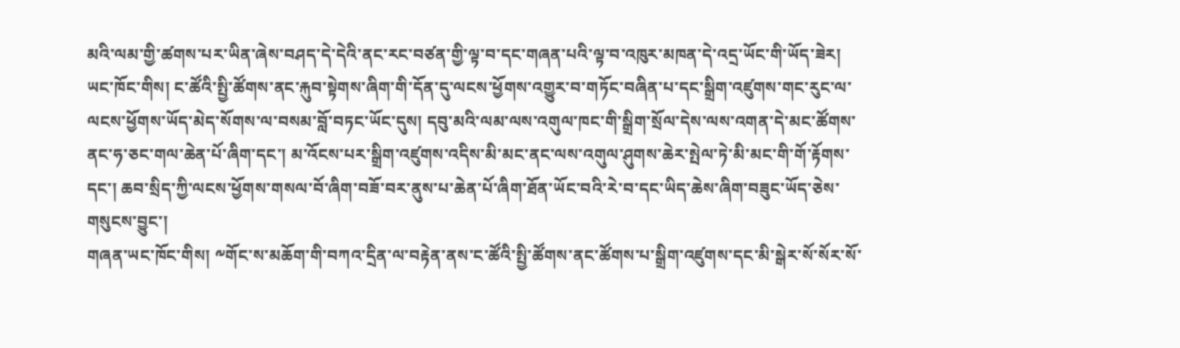མའི་ལམ་གྱི་ཚགས་པར་ཡིན་ཞེས་བཤད་དེ་དེའི་ནང་རང་བཙན་གྱི་ལྟ་བ་དང་གཞན་པའི་ལྟ་བ་འཁུར་མཁན་དེ་འདྲ་ཡོང་གི་ཡོད་ཟེར།
ཡང་ཁོང་གིས། ང་ཚོའི་སྤྱི་ཚོགས་ནང་རྐུབ་སྟེགས་ཞིག་གི་དོན་དུ་ལངས་ཕྱོགས་འགྱུར་བ་གཏོང་བཞིན་པ་དང་སྒྲིག་འཛུགས་གང་རུང་ལ་ལངས་ཕྱོགས་ཡོད་མེད་སོགས་ལ་བསམ་བློ་བཏང་ཡོང་དུས། དབུ་མའི་ལམ་ལས་འགུལ་ཁང་གི་སྒྲིག་སྲོལ་དེས་ལས་འགན་དེ་མང་ཚོགས་ནང་ཧ་ཅང་གལ་ཆེན་པོ་ཞིག་དང་། མ་འོངས་པར་སྒྲིག་འཛུགས་འདིས་མི་མང་ནང་ལས་འགུལ་ཤུགས་ཆེར་སྤེལ་ཏེ་མི་མང་གི་གོ་རྟོགས་དང་། ཆབ་སྲིད་ཀྱི་ལངས་ཕྱོགས་གསལ་བོ་ཞིག་བཟོ་བར་ནུས་པ་ཆེན་པོ་ཞིག་ཐོན་ཡོང་བའི་རེ་བ་དང་ཡིད་ཆེས་ཞིག་བཟུང་ཡོད་ཅེས་གསུངས་བྱུང་།
གཞན་ཡང་ཁོང་གིས། ༸གོང་ས་མཆོག་གི་བཀའ་དྲིན་ལ་བརྟེན་ནས་ང་ཚོའི་སྤྱི་ཚོགས་ནང་ཚོགས་པ་སྒྲིག་འཛུགས་དང་མི་སྒེར་སོ་སོར་སོ་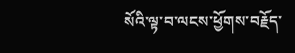སོའི་ལྟ་བ་ལངས་ཕྱོགས་བརྗོད་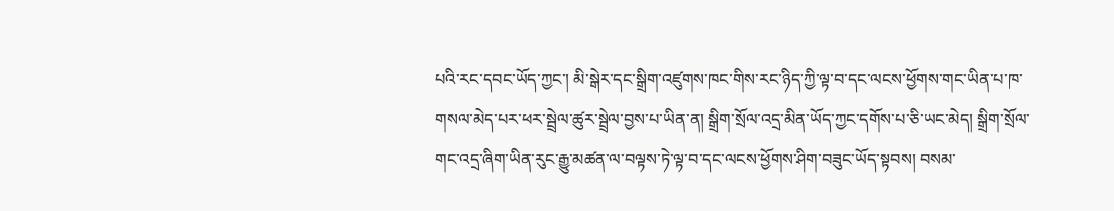པའི་རང་དབང་ཡོད་ཀྱང་། མི་སྒེར་དང་སྒྲིག་འཛུགས་ཁང་གིས་རང་ཉིད་ཀྱི་ལྟ་བ་དང་ལངས་ཕྱོགས་གང་ཡིན་པ་ཁ་གསལ་མེད་པར་ཕར་སྦྲེལ་ཚུར་སྦྲེལ་བྱས་པ་ཡིན་ན། སྒྲིག་སྲོལ་འདྲ་མིན་ཡོད་ཀྱང་དགོས་པ་ཅི་ཡང་མེད། སྒྲིག་སྲོལ་གང་འདྲ་ཞིག་ཡིན་རུང་རྒྱུ་མཚན་ལ་བལྟས་ཏེ་ལྟ་བ་དང་ལངས་ཕྱོགས་ཤིག་བཟུང་ཡོད་སྟབས། བསམ་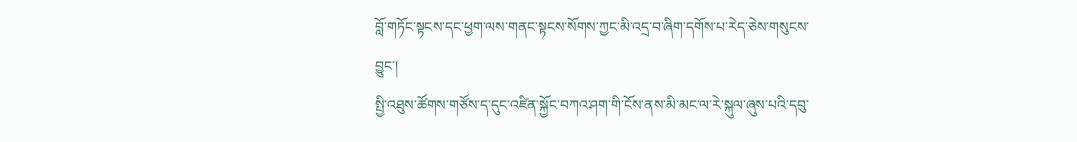བློ་གཏོང་སྟངས་དང་ཕྱག་ལས་གནང་སྟངས་སོགས་ཀྱང་མི་འདྲ་བ་ཞིག་དགོས་པ་རེད་ཅེས་གསུངས་བྱུང་།
སྤྱི་འཐུས་ཚོགས་གཙོས་ད་དུང་འཛིན་སྐྱོང་བཀའ་ཤག་གི་ངོས་ནས་མི་མང་ལ་རེ་སྐུལ་ཞུས་པའི་དབུ་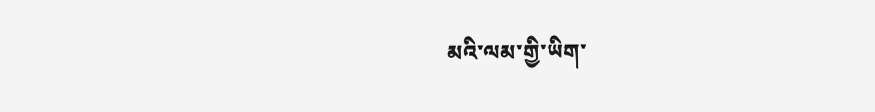མའི་ལམ་གྱི་ཡིག་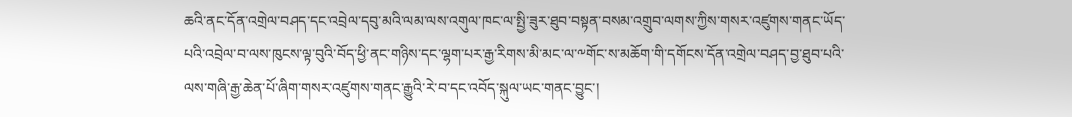ཆའི་ནང་དོན་འགྲེལ་བཤད་དང་འབྲེལ་དབུ་མའི་ལམ་ལས་འགུལ་ཁང་ལ་སྤྱི་ཟུར་ཐུབ་བསྟན་བསམ་འགྲུབ་ལགས་ཀྱིས་གསར་འཛུགས་གནང་ཡོད་པའི་འབྲེལ་བ་ལས་ཁུངས་ལྟ་བུའི་བོད་ཕྱི་ནང་གཉིས་དང་ལྷག་པར་རྒྱ་རིགས་མི་མང་ལ་༸གོང་ས་མཆོག་གི་དགོངས་དོན་འགྲེལ་བཤད་བྱ་ཐུབ་པའི་ལས་གཞི་རྒྱ་ཆེན་པོ་ཞིག་གསར་འཛུགས་གནང་རྒྱུའི་རེ་བ་དང་འབོད་སྐུལ་ཡང་གནང་བྱུང་།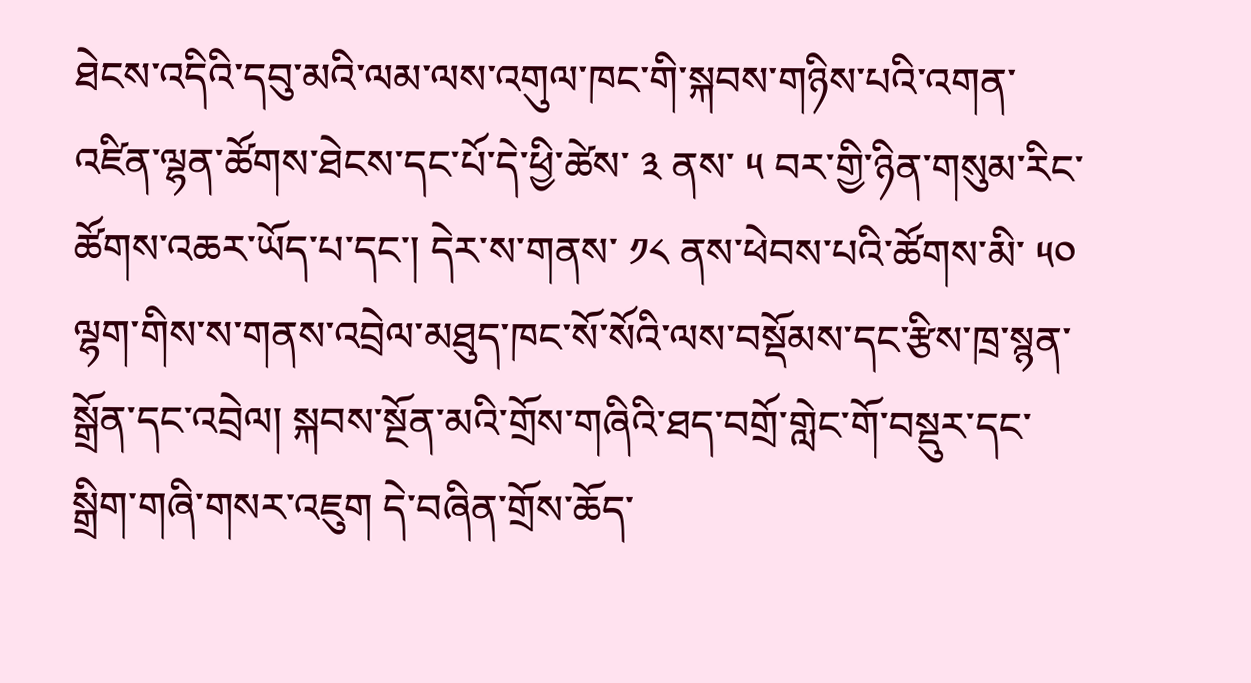ཐེངས་འདིའི་དབུ་མའི་ལམ་ལས་འགུལ་ཁང་གི་སྐབས་གཉིས་པའི་འགན་འཛིན་ལྷན་ཚོགས་ཐེངས་དང་པོ་དེ་ཕྱི་ཚེས་ ༣ ནས་ ༥ བར་གྱི་ཉིན་གསུམ་རིང་ཚོགས་འཆར་ཡོད་པ་དང་། དེར་ས་གནས་ ༡༨ ནས་ཕེབས་པའི་ཚོགས་མི་ ༥༠ ལྷག་གིས་ས་གནས་འབྲེལ་མཐུད་ཁང་སོ་སོའི་ལས་བསྡོམས་དང་རྩིས་ཁྲ་སྙན་སྒྲོན་དང་འབྲེལ། སྐབས་སྔོན་མའི་གྲོས་གཞིའི་ཐད་བགྲོ་གླེང་གོ་བསྡུར་དང་སྒྲིག་གཞི་གསར་འཇུག དེ་བཞིན་གྲོས་ཆོད་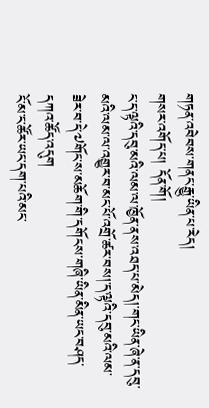གཏན་འབེབས་གནང་རྒྱུ་ཡིན་པ་རེད།
གསར་འགོད་པ། དོན་གོ།
ང་ད་ལྟའི་དབུ་མའི་ལམ་ལ་ཁྱོན་ནས་འཐད་པ་མེད།་གང་ཡིན་ཞེ་ན་དབུ་མའི་ལམ་ལ་འགྱུར་བ་མང་པོ་འགྲོ་ཚར་བས།་ད་ལྟའི་དབུ་མའི་ལམ་ཟེར་བ་དེ་༧གོང་ས་མཆོག་གི་དགོངས་གཞི་ཡིན་མིན་ཡང་བཤད་དཀའ་ཚོད་འདུག
ངོ་མ་ང་ཚོར་ཡང་དག་པའི་མང་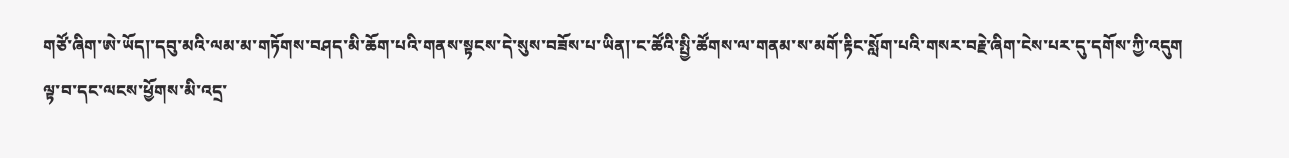གཙོ་ཞིག་ཨེ་ཡོད།་དབུ་མའི་ལམ་མ་གཏོགས་བཤད་མི་ཆོག་པའི་གནས་སྟངས་དེ་སུས་བཟོས་པ་ཡིན།་ང་ཚོའི་སྤྱི་ཚོགས་ལ་གནམ་ས་མགོ་རྟིང་སློག་པའི་གསར་བརྗེ་ཞིག་ངེས་པར་དུ་དགོས་ཀྱི་འདུག
ལྟ་བ་དང་ལངས་ཕྱོགས་མི་འདྲ་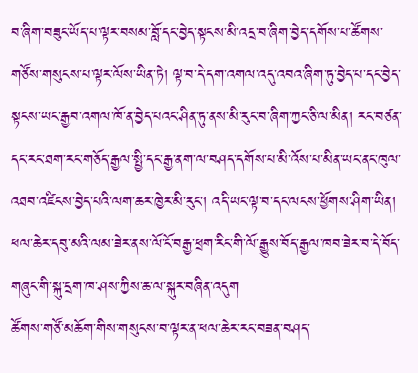བ་ཞིག་བཟུང་ཡོད་པ་ལྟར་བསམ་བློ་དང་བྱེད་སྟངས་མི་འདྲ་བ་ཞིག་བྱེད་དགོས་པ་ཚོགས་གཙོས་གསུངས་པ་ལྟར་ལོས་ཡིན་ཏེ། ལྟ་བ་དེ་དག་འགལ་འདུ་འབའ་ཞིག་ཏུ་བྱེད་པ་དང་བྱེད་སྟངས་ཡང་རྒྱབ་འགལ་ཁོ་ན་བྱེད་པའང་ཤིན་ཏུ་ནས་མི་རུང་བ་ཞིག་ཀྱང་ཅི་ལ་མིན། རང་བཙན་དང་རང་ཐག་རང་གཅོད་རྒྱལ་སྤྱི་དང་རྒྱ་ནག་ལ་བཤད་དགོས་པ་མི་འོས་པ་མིན་ཡང་ནང་ཁུལ་འཐབ་འཛིངས་བྱེད་པའི་ལག་ཆར་ཁྱེར་མི་རུང་། འདི་ཡང་ལྟ་བ་དང་ལངས་ཕྱོགས་ཤིག་ཡིན།
ཕལ་ཆེར་དབུ་མའི་ལམ་ཟེར་ནས་ལོ་ངོ་བརྒྱ་ཕྲག་རིང་གི་ལོ་རྒྱུས་བོད་རྒྱལ་ཁབ་ཟེར་བ་དེ་བོད་གཞུང་གི་སྐུ་དྲག་ཁ་ཤས་ཀྱིས་ཆ་ལ་སྐུར་བཞིན་འདུག
ཚོགས་གཙོ་མཆོག་གིས་གསུངས་བ་ལྟར་ན་ཕལ་ཆེར་རང་བཟན་བཤད་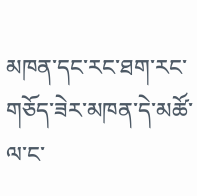མཁན་དང་རང་ཐག་རང་གཅོད་ཟེར་མཁན་དེ་མཚོ་ལ་ང་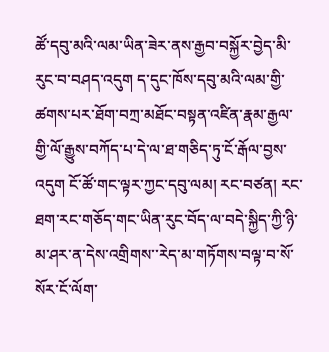ཚོ་དབུ་མའི་ལམ་ཡིན་ཟེར་ནས་རྒྱབ་བསྐྱོར་བྱེད་མི་རུང་བ་བཤད་འདུག ད་དུང་ཁོས་དབུ་མའི་ལམ་གྱི་ཚགས་པར་ཐོག་བཀྲ་མཐོང་བསྟན་འཛིན་རྣམ་རྒྱལ་གྱི་ལོ་རྒྱུས་བཀོད་པ་དེ་ལ་ཐ་གཅིད་ཏུ་ངོ་རྒོལ་བྱས་འདུག ངོ་ཚོ་གང་ལྟར་ཀྱང་དབུ་ལམ། རང་བཙན། རང་ཐག་རང་གཅོད་གང་ཡིན་རུང་བོད་ལ་བདེ་སྐྱིད་ཀྱི་ཉི་མ་ཤར་ན་དེས་འགྲིགས་་རེད་མ་གཏོགས་བལྟ་བ་སོ་སོར་ངོ་ལོག་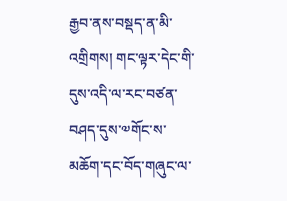རྒྱབ་ནས་བསྡད་ན་མི་འགྲིགས། གང་ལྟར་དེང་གི་དུས་འདི་ལ་རང་བཙན་བཤད་དུས་༧གོང་ས་མཆོག་དང་བོད་གཞུང་ལ་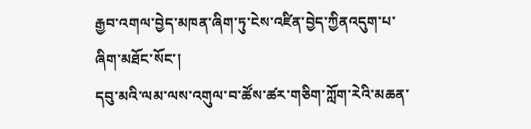རྒྱབ་འགལ་བྱེད་མཁན་ཞིག་ཏུ་ངེས་འཛིན་བྱེད་ཀྱིནའདུག་པ་ཞིག་མཐོང་སོང་།
དབུ་མའི་ལམ་ལས་འགུལ་བ་ཚོས་ཚར་གཅིག་ཀློག་རེའི་མཆན་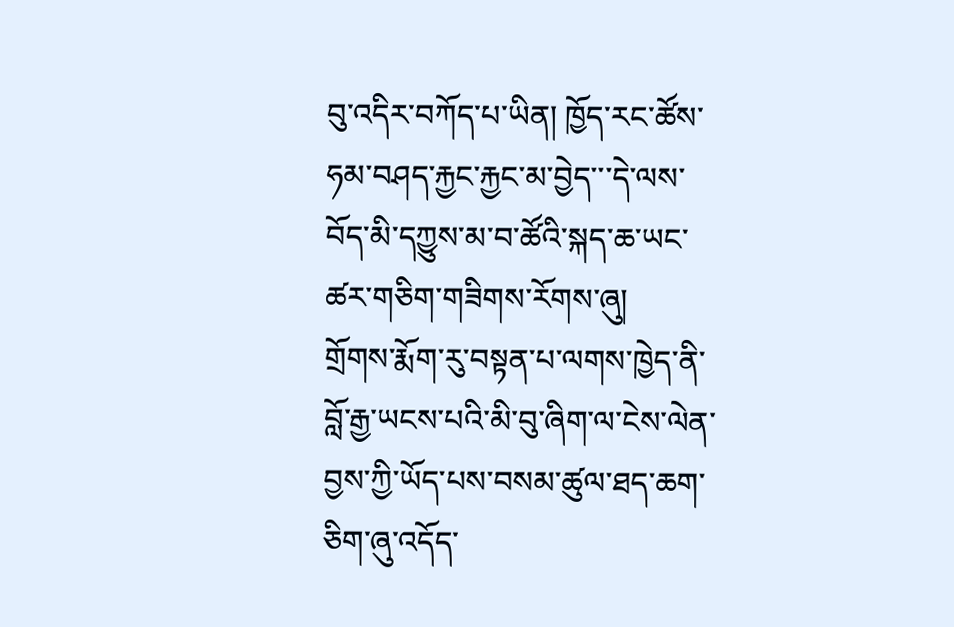བུ་འདིར་བཀོད་པ་ཡིན། ཁྱོད་རང་ཚོས་ཧམ་བཤད་རྐྱང་རྐྱང་མ་བྱེད་་་དེ་ལས་བོད་མི་དཀྱུས་མ་བ་ཚོའི་སྐད་ཆ་ཡང་ཚར་གཅིག་གཟིགས་རོགས་ཞུ།
གྲོགས་རྨོག་རུ་བསྟན་པ་ལགས་ཁྱེད་ནི་བློ་རྒྱ་ཡངས་པའི་མི་བུ་ཞིག་ལ་ངེས་ལེན་བྱས་ཀྱི་ཡོད་པས་བསམ་ཚུལ་ཐད་ཆག་ཅིག་ཞུ་འདོད་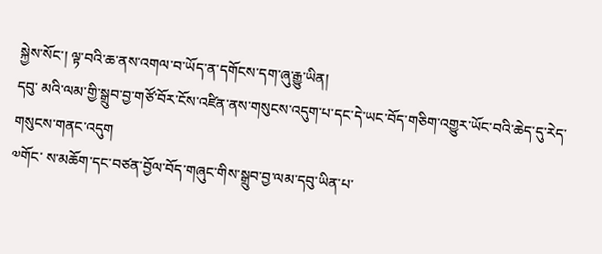སྐྱེས་སོང་། ལྟ་བའི་ཆ་ནས་འགལ་བ་ཡོད་ན་དགོངས་དག་ཞུ་རྒྱུ་ཡིན།
དབུ་ མའི་ལམ་གྱི་སྒྲུབ་བྱ་གཙོ་བོར་ངོས་འཛིན་ནས་གསུངས་འདུག་པ་དང་དེ་ཡང་བོད་གཅིག་འགྱུར་ཡོང་བའི་ཆེད་དུ་རེད་གསུངས་གནང་འདུག
༧གོང་ ས་མཆོག་དང་བཙན་བྱོལ་བོད་གཞུང་གིས་སྒྲུབ་བྱ་ལམ་དབུ་ཡིན་པ་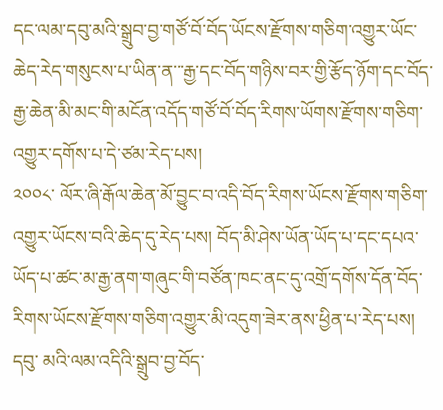དང་ལམ་དབུ་མའི་སྒྲུབ་བྱ་གཙོ་བོ་བོད་ཡོངས་རྫོགས་གཅིག་འགྱུར་ཡོང་ཆེད་རེད་གསུངས་པ་ཡིན་ན་་་རྒྱ་དང་བོད་གཉིས་བར་གྱི་རྩོད་ཉོག་དང་བོད་རྒྱ་ཆེན་མི་མང་གི་མངོན་འདོད་གཙོ་བོ་བོད་རིགས་ཡོགས་རྫོགས་གཅིག་འགྱུར་དགོས་པ་དེ་ཙམ་རེད་པས།
༢༠༠༨་ ལོར་ཞི་རྒོལ་ཆེན་མོ་བྱུང་བ་འདི་བོད་རིགས་ཡོངས་རྫོགས་གཅིག་འགྱུར་ཡོངས་བའི་ཆེད་དུ་རེད་པས། བོད་མི་ཤེས་ཡོན་ཡོད་པ་དང་དཔའ་ཡོད་པ་ཚང་མ་རྒྱ་ནག་གཞུང་གི་བཙོན་ཁང་ནང་དུ་འགྲོ་དགོས་དོན་བོད་རིགས་ཡོངས་རྫོགས་གཅིག་འགྱུར་མི་འདུག་ཟེར་ནས་ཕྱིན་པ་རེད་པས།
དབུ་ མའི་ལམ་འདིའི་སྒྲུབ་བྱ་བོད་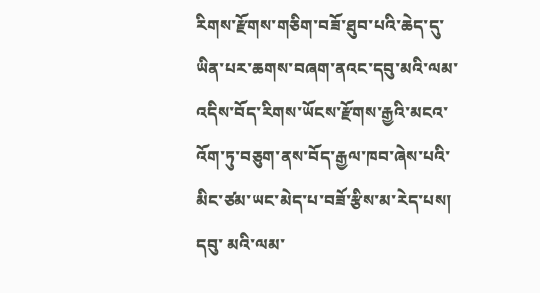རིགས་རྫོགས་གཅིག་བཟོ་ཐུབ་པའི་ཆེད་དུ་ཡིན་པར་ཆགས་བཞག་ནའང་དབུ་མའི་ལམ་འདིས་བོད་རིགས་ཡོངས་རྫོགས་རྒྱའི་མངའ་འོག་ཏུ་བཅུག་ནས་བོད་རྒྱལ་ཁབ་ཞེས་པའི་མིང་ཙམ་ཡང་མེད་པ་བཟོ་རྩིས་མ་རེད་པས།
དབུ་ མའི་ལམ་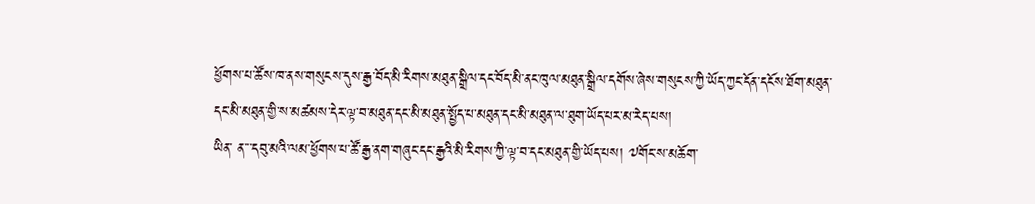ཕྱོགས་པ་ཚོས་ཁ་ནས་གསུངས་དུས་རྒྱ་བོད་མི་རིགས་མཐུན་སྒྲིལ་དང་བོད་མི་ནང་ཁུལ་མཐུན་སྒྲིལ་དགོས་ཞེས་གསུངས་ཀྱི་ཡོད་ཀྱང་དོན་དངོས་ཐོག་མཐུན་དང་མི་མཐུན་གྱི་ས་མཚམས་དེར་ལྟ་བ་མཐུན་དང་མི་མཐུན་སྤྱོད་པ་མཐུན་དང་མི་མཐུན་ལ་ཐུག་ཡོད་པར་མ་རེད་པས།
ཡིན་ ན་་་དབུ་མའི་ལམ་ཕྱོགས་པ་ཚོ་རྒྱ་ནག་གཞུང་དང་རྒྱའི་མི་རིགས་ཀྱི་ལྟ་བ་དང་མཐུན་གྱི་ཡོད་པས། ༧གོང་ས་མཆོག་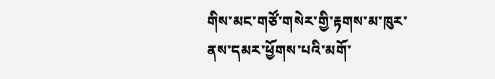གིས་མང་གཙོ་གསེར་གྱི་རྟགས་མ་ཁུར་ནས་དམར་ཕྱོགས་པའི་མགོ་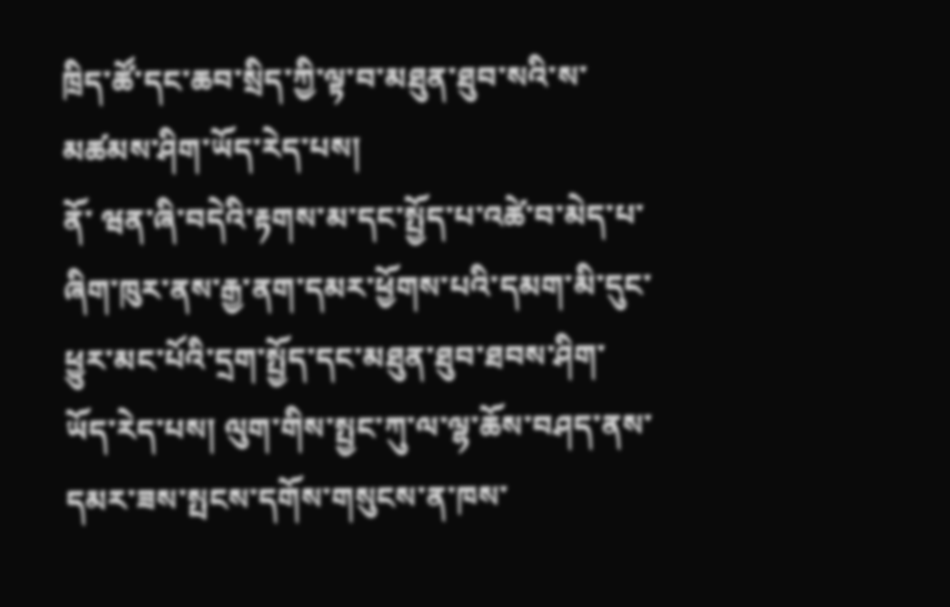ཁྲིད་ཚོ་དང་ཆབ་སྲིད་ཀྱི་ལྟ་བ་མཐུན་ཐུབ་སའི་ས་མཚམས་ཤིག་ཡོད་རེད་པས།
ནོ་ ཝན་ཞི་བདེའི་རྟགས་མ་དང་སྤྱོད་པ་འཚེ་བ་མེད་པ་ཞིག་ཁུར་ནས་རྒྱ་ནག་དམར་ཕྱོགས་པའི་དམག་མི་དུང་ཕྱུར་མང་པོའི་དྲག་སྤྱོད་དང་མཐུན་ཐུབ་ཐབས་ཤིག་ཡོད་རེད་པས། ལུག་གིས་སྤྱང་ཀུ་ལ་ལྷ་ཆོས་བཤད་ནས་དམར་ཟས་སྤངས་དགོས་གསུངས་ན་ཁས་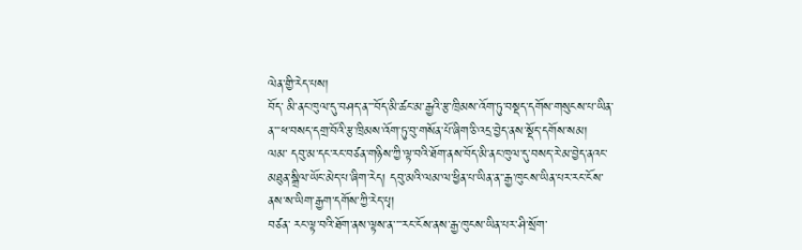ལེན་གྱི་རེད་པས།
བོད་ མི་ནང་ཁུལ་དུ་བཤད་ན་་་བོད་མི་ཚང་མ་རྒྱའི་རྩ་ཁྲིམས་འོག་ཏུ་བསྡད་དགོས་གསུངས་པ་ཡིན་ན་་་ཕ་བསད་དགྲ་བོའི་རྩ་ཁྲིམས་འོག་ཏུ་བུ་གསོན་པོ་ཞིག་ཅི་འདྲ་བྱེད་ནས་སྡོད་དགོས་སམ།
ལམ་ དབུ་མ་དང་རང་བཙན་གཉིས་ཀྱི་ལྟ་བའི་ཐོག་ནས་བོད་མི་ནང་ཁུལ་དུ་བསད་རེ་མ་བྱེད་ནའང་མཐུན་སྒྲིལ་ཡོང་མེད་པ་ཞིག་རེད། དབུ་མའི་ལམ་ལ་ཕྱིན་པ་ཡིན་ན་་རྒྱ་ཁུངས་ཡིན་པར་རང་ངོས་ནས་ས་ཡིག་རྒྱག་དགོས་ཀྱི་རེད་པྭ།
བཙན་ རང་ལྟ་བའི་ཐོག་ནས་ལྟས་ན་་་་རང་ངོས་ནས་རྒྱ་ཁུངས་ཡིན་པར་ཤི་སྲོག་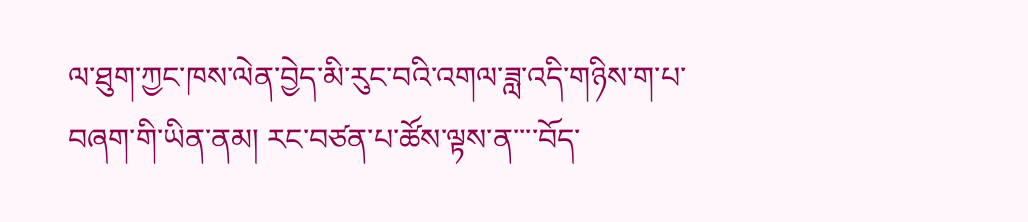ལ་ཐུག་ཀྱང་ཁས་ལེན་བྱེད་མི་རུང་བའི་འགལ་ཟླ་འདི་གཉིས་ག་པ་བཞག་གི་ཡིན་ནམ། རང་བཙན་པ་ཚོས་ལྟས་ན་་་་བོད་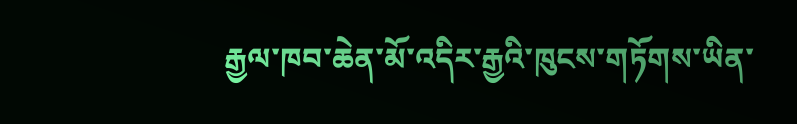རྒྱལ་ཁབ་ཆེན་མོ་འདིར་རྒྱའི་ཁུངས་གཏོགས་ཡིན་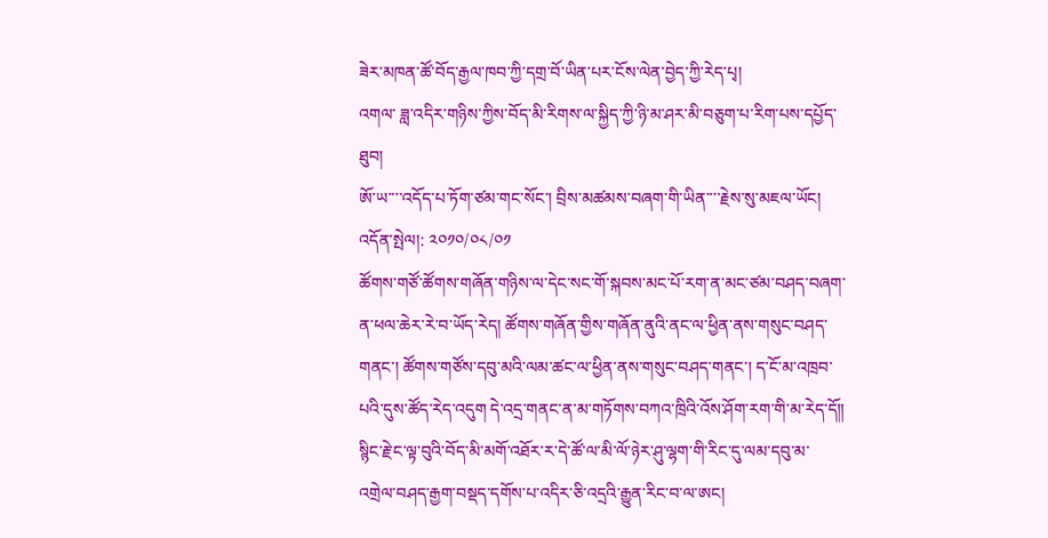ཟེར་མཁན་ཚོ་བོད་རྒྱལ་ཁབ་ཀྱི་དགྲ་བོ་ཡིན་པར་ངོས་ལེན་བྱེད་ཀྱི་རེད་པྭ།
འགལ་ ཟླ་འདིར་གཉིས་ཀྱིས་བོད་མི་རིགས་ལ་སྐྱིད་ཀྱི་ཉི་མ་ཤར་མི་བཅུག་པ་རིག་པས་དཔྱོད་ཐུབ།
ཨོ་ཡ་་་་འདོད་པ་ཏོག་ཙམ་གང་སོང་། བྲིས་མཚམས་བཞག་གི་ཡིན་་་་རྗེས་སུ་མཇལ་ཡོང།
འདོན་སྤེལ།: ༢༠༡༠/༠༨/༠༡
ཚོགས་གཙོ་ཚོགས་གཞོན་གཉིས་ལ་དེང་སང་གོ་སྐབས་མང་པོ་རག་ན་མང་ཙམ་བཤད་བཞག་ན་ཕལ་ཆེར་རེ་བ་ཡོད་རེད། ཚོགས་གཞོན་གྱིས་གཞོན་ནུའི་ནང་ལ་ཕྱིན་ནས་གསུང་བཤད་གནང་། ཚོགས་གཙོས་དབུ་མའི་ལམ་ཚང་ལ་ཕྱིན་ནས་གསུང་བཤད་གནང་། ད་ངོ་མ་འཁྲབ་པའི་དུས་ཚོད་རེད་འདུག དེ་འདྲ་གནང་ན་མ་གཏོགས་བཀའ་ཁྲིའི་འོས་ཤོག་རག་གི་མ་རེད་དོ༎
སྙིང་རྗེ་ང་ལྟ་བུའི་བོད་མི་མགོ་འཐོར་ར་དེ་ཚོ་ལ་མི་ལོ་ཉེར་ཤུ་ལྷག་གི་རིང་དུ་ལམ་དབུ་མ་འགྲེལ་བཤད་རྒྱག་བསྡད་དགོས་པ་འདིར་ཅི་འདྲའི་རྒྱུན་རིང་བ་ལ་ཨང།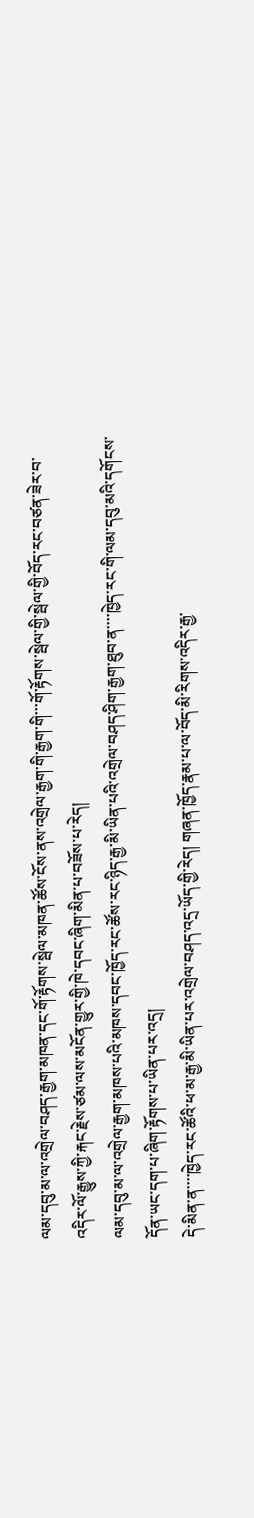ལམ་དབུ་མ་ལ་འགྲེལ་བཤད་རྒྱག་མཁན་དང་གོ་རྟོགས་སྦེལ་མཁན་ཚོས་ངོས་ནས་འགྲེལ་རྒྱག་གི་རྒྱག་གི་་་གོ་རྟོགས་སྦེལ་གྱི་སྦེལ་གྱི་བོད་རང་བཙན་ཟེར་བ་འདིར་ལོ་རྒྱུས་ཀྱི་རྐང་རྗེས་ཙམ་ལས་མངོན་གྱུར་གྱི་ཁེ་དབང་ཞིག་མིན་པ་བཟོས་པ་རེད།
ལམ་དབུ་མ་ལ་འགྲེལ་རྒྱག་མཁས་པའི་མཁས་དབང་ཁྱོད་རང་ཚོས་རང་ཉིད་རྒྱ་མི་ཡིན་པའི་འགྲེལ་བཤད་ཤིག་རྒྱག་ཐུབ་ན་་་་ཁྱེད་རང་གི་ལམ་དབུ་མའི་དགོངས་དོན་ཡང་དག་པ་ཞིག་རྟོགས་པ་ཡིན་པར་འདྲ།
དེ་མིན་ན་་་་ཁྱེད་རང་ཚོའི་ཕ་མ་རྒྱ་མི་ཡིན་པར་འགྲེལ་བཤད་འདྲ་ཡོད་གྱི་རེད། གཞན་ཁྱོད་རྣམ་པ་ལ་བོད་མི་རིགས་འདིར་རྒྱ་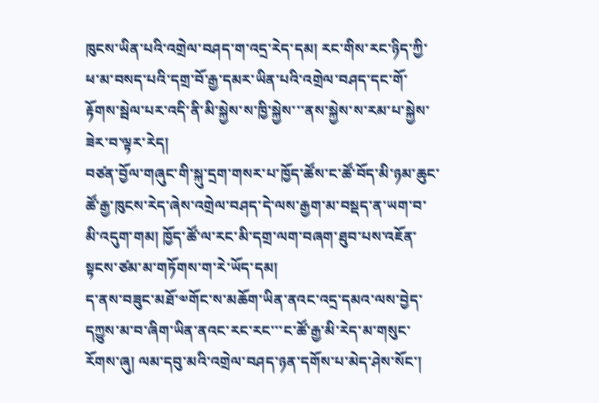ཁུངས་ཡིན་པའི་འགྲེལ་བཤད་ག་འདྲ་རེད་དམ། རང་གིས་རང་ཉིད་ཀྱི་ཕ་མ་བསད་པའི་དགྲ་བོ་རྒྱ་དམར་ཡིན་པའི་འགྲེལ་བཤད་དང་གོ་རྟོགས་སྦེལ་པར་འདི་ནི་མི་སྐྱེས་ས་ཁྱི་སྐྱེས་་་ནས་སྐྱེས་ས་རམ་པ་སྐྱེས་ཟེར་བ་ལྟར་རེད།
བཙན་བྱོལ་གཞུང་གི་སྐུ་དྲག་གསར་པ་ཁྱོད་ཚོས་ང་ཚོ་བོད་མི་ཉམ་ཆུང་ཚོ་རྒྱ་ཁུངས་རེད་ཞེས་འགྲེལ་བཤད་དེ་ལས་རྒྱག་མ་བསྡད་ན་ཡག་བ་མི་འདུག་གམ། ཁྱོད་ཚོ་ལ་རང་མི་དགྲ་ལག་བཞག་ཐུབ་པས་འཇོན་སྟངས་ཙམ་མ་གཏོགས་ག་རེ་ཡོད་དམ།
ད་ནས་བཟུང་མཐོ་༧གོང་ས་མཆོག་ཡིན་ནའང་འདྲ་དམའ་ལས་བྱེད་དཀྱུས་མ་བ་ཞིག་ཡིན་ནའང་རང་རང་་་ང་ཚོ་རྒྱ་མི་རེད་མ་གསུང་རོགས་ཞུ། ལམ་དབུ་མའི་འགྲེལ་བཤད་ཉན་དགོས་པ་མེད་ཤེས་སོང་།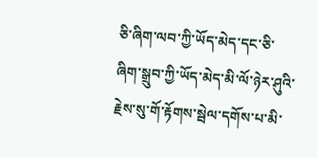ཅི་ཞིག་ལབ་ཀྱི་ཡོད་མེད་དང་ཅི་ཞིག་སྒྲུབ་ཀྱི་ཡོད་མེད་མི་ལོ་ཉེར་ཤུའི་རྗེས་སུ་གོ་རྟོགས་སྦེལ་དགོས་པ་མི་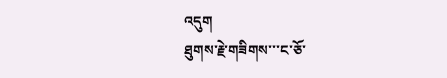འདུག
ཐུགས་རྗེ་གཟིགས་་་ང་ཅོ་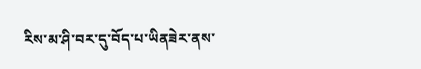རིས་མ་ཤི་བར་དུ་བོད་པ་ཡིནཟེར་ནས་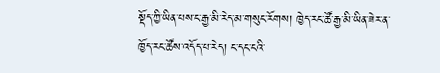སྡོད་ཀྱི་ཡིན་པས་ང་རྒྱ་མི་རེད་མ་གསུང་རོགས། ཁྱེད་རང་ཚོ་རྒྱ་མི་ཡིན་ཟེར་ན་ཁྱོད་རང་ཚོས་འདོད་པ་རེད། ང་དང་ངའི་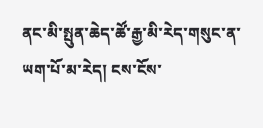ནང་མི་སྤུན་ཆེད་ཚོ་རྒྱ་མི་རེད་གསུང་ན་ཡག་པོ་མ་རེད། ངས་ངོས་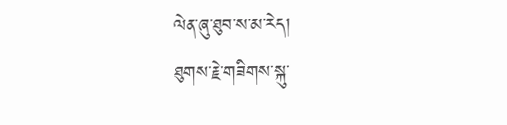ལེན་ཞུ་ཐུབ་ས་མ་རེད།
ཐུགས་རྗེ་གཟིགས་སྐུ་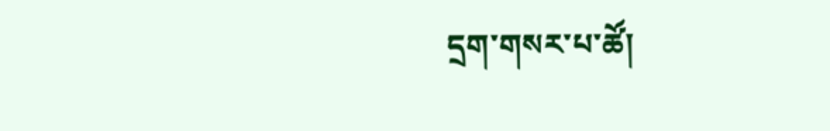དྲག་གསར་པ་ཚོ།